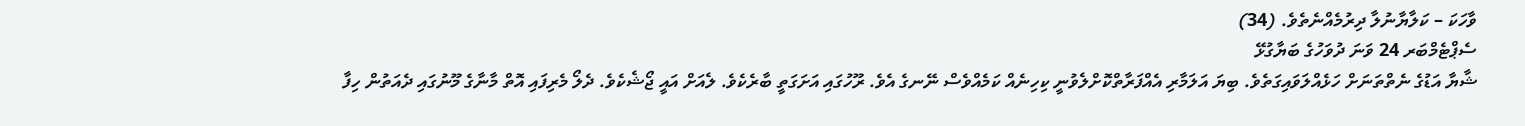ވާހަކަ – ކަލާޔާނުލާ ދިރުމެއްނެތެވެ. (34)
ސެޕްޓެމްބަރ 24 ވަނަ ދުވަހުގެ ބަޔާގުޅޭ
ޝާޔާ އަޑުގެ ނެތްތަނަށް ހަޅެއްލަވައިގަތެވެ. ބިޔަ އަލަމާރި އެއްފަރާތްކޮށްލެވުނީ ކިހިނެއް ކަމެއްވެސް ނޭނގެ އެވެ. ރޫހުގައި އަށަގަތީ ބާރެކެވެ. ލެއަށް އައީ ޖޯޝެކެވެ. ދެލޯ މެރިފައި އޮތް މާނާގެ މޫނުގައި ދެއަތުން ހިފާ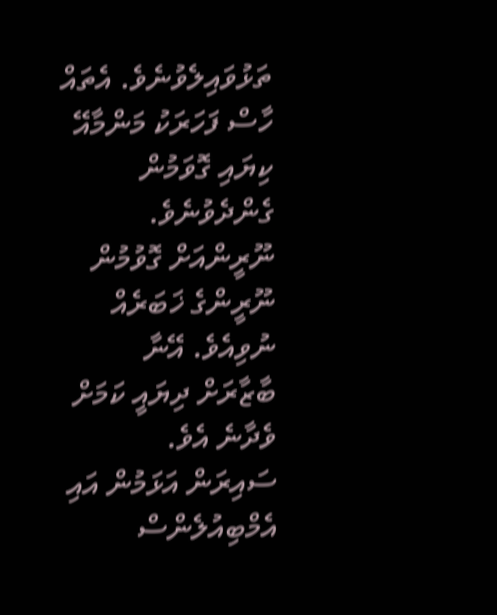ތަޅުވައިލެވުނެވެ. އެތައް ހާސް ފަހަރަކު މަންމާއޭ ކިޔައި ގޮވަމުން ގެންދެވުނެވެ. ނޫރީންއަށް ގޮވުމުން ނޫރީންގެ ޚަބަރެއް ނުވިއެވެ. އޭނާ ބާޒާރަށް ދިޔައީ ކަމަށް ވެދާނެ އެވެ.
ސައިރަން އަޅަމުން އައި އެމްބިއުލެންސް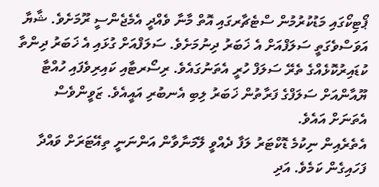ޕޯޓިކޯގައި މަޑުކުރުމުން ސްޓެޗާރގައި އޮތް މާނާ ވެއްދީ އެމެޖެންސީ ރޫމަށެވެ. ޝާޔާ އަވަސްވެގަތީ ސަލަފްއަށް އެ ޚަބަރު ދިނުމަށެވެ. ސަލަފްއަށް ގުޅައި އެ ޚަބަރު ދިންތާ ކުޑައިރުކޮޅެއްގެ ތެރޭ ސަލަފް ހުރީ އެތަނުގައެވެ. ރިސޯރޓާއި ކައިރިވެފައި ހުއްޓާ ޔޫއާންއަށް ސަލަފްގެ ފަރާތުން ޚަބަރު ލިބި އެނބުރި އައީއެވެ. ޒަވީންވެސް އެތަނަށް އައެވެ.
އެތެރެއިން ނިކުމެ ޑޮކްޓަރު ލަފާ ދެއްވީ ލޭމަނާވާން އަންނަނީ ތިއޭޓަރަށް ވައްދާ ފަހައިގެން ކަމެވެ. އަދި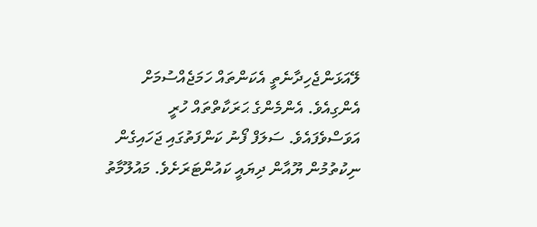ލޭއަޅަންޖެހިދާނެތީ އެކަންތައް ހަމަޖެއްސުމަށް އެންގިއެވެ. އެންމެންގެ ޙަރަކާތްތައް ހުރީ އަވަސްވެފައެވެ. ސަލަފް ފޯނު ކަންފަތުގައި ޖަހައިގެން ނިކުތުމުން ޔޫއާން ދިޔައީ ކައުންޓަރަށެވެ. މައުލޫމާތު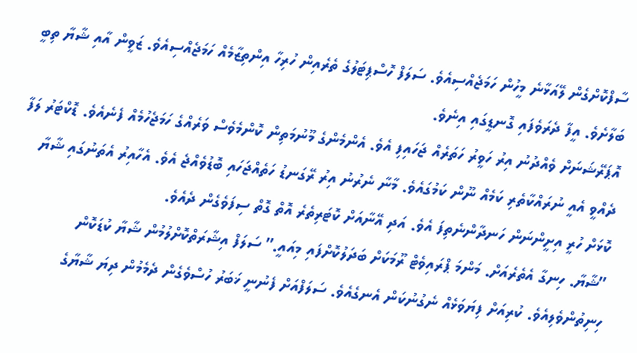ސާފްކޮށްގެން ލޭއަޅާނެ މީހުން ހަމަޖެއްސިއެވެ. ސަލަފް ހޮސްޕިޓަލުގެ ތެރެއިން ހުރިހާ އިންތިޒާމެއް ހަމަޖެއްސިއެވެ. ޒަވީން އާއި ޝާޔާ ތިބީ ބަލާށެވެ. އީފާ ދެރަވެފައި ގޮނޑީގައި އިނެވެ.
އޮޕަރޭޝަނަށް ވެއްދުނު އިރު ހަވީރު ހަތަރެއް ޖަހައިފި އެވެ. އެންމެންގެ މޫނުމަތިން ކޮންމެވެސް ވަރެއްގެ ހަމަޖެހުމެއް ފެނެއެވެ. ޑޮކްޓަރު ލަފާ ދެއްވީ އެއީ ނުރައްކާތެރި ކަމެއް ނޫން ކަމުގައެވެ. މާނާ ނެރުނު އިރު ރޭގަނޑު ހަތެއްޖަހައި ބޮޑުވެއްޖެ އެވެ. އެހާއިރު އެތަނުގައި ޝާޔާ ކޮޅަށް ހުރީ އިށީންނަން ހަނދާންނެތިފަ އެވެ. އަދި އޭނާއަށް ކޮޓަރިތެރެ އޮތް ގޮތް ސިފަވެގެން ދެއެވެ.
”ޝާޔާ. ހިނގާ އެތެރެއަށް. މަންމަ ޕްރައިވެޓް ރޫމަކަށް ބަދަލުކޮށްފައި މިއައީ.” ސަލަފް އިޝާރަތްކޮށްލުމުން ޝާޔާ ކުޑަކޮން ހިނިތުންވެލިއެވެ. ކުރިއަށް ފިޔަވަޅެއް ނެގުނުކަން އެނގެއެވެ. ސަލަފްއަށް ފެނުނީ ޚަބަރު ހުސްވެގެން ދެމެމުން ދިޔަ ޝާޔާގެ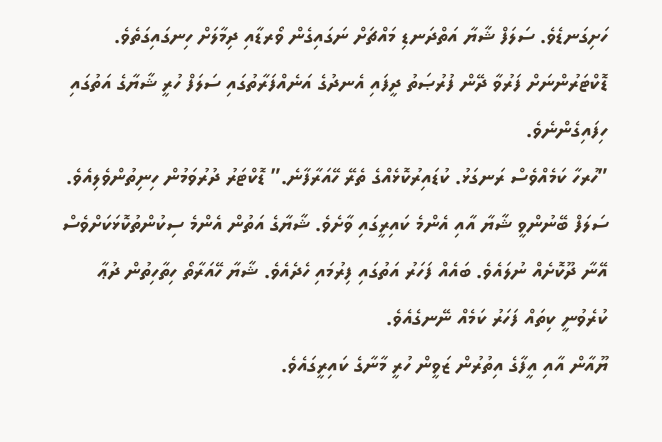ހަށިގަނޑެވެ. ސަލަފް ޝާޔާ އަތްދަނޑި މައްޗަށް ނަގައިގެން ވޯރޑާއި ދިމާލަށް ހިނގައިގަތެވެ. ޑޮކްޓަރުންނަށް ފަރުވާ ދޭން ފުރުޞަތު ދީފައި އެނދުގެ އަނެއްފަރާތުގައި ސަލަފް ހުރީ ޝާޔާގެ އަތުގައި ހިފައިގެންނެވެ.
”ހުރހާ ކަމެއްވެސް ރަނގަޅު. ކުޑައިރުކޮޅެއްގެ ތެރޭ ހޭއަރާފާނެ.” ޑޮކްޓަރު ދުރުވަމުން ހިނިތުންވެލިއެވެ. ސަލަފް ބޭނުންވީ ޝާޔާ އާއި އެންމެ ކައިރީގައި ވާށެވެ. ޝާޔާގެ އަތުން އެންމެ ސިކުންތުކޮޅަކަށްވެސް އޭނާ ދޫކޮށެއް ނުލައެވެ. ބައެއް ފަހަރު އަތުގައި ފިރުމައި ހެދެއެވެ. ޝާޔާ ހޭއަރާތޯ ހިތާހިތުން ދުޢާ ކުރެވުނީ ކިތައް ފަހަރު ކަމެއް ނޭނގެއެވެ.
ޔޫއާން އާއި އީފާގެ އިތުރުން ޒަވީން ހުރީ މާނާގެ ކައިރީގައެވެ.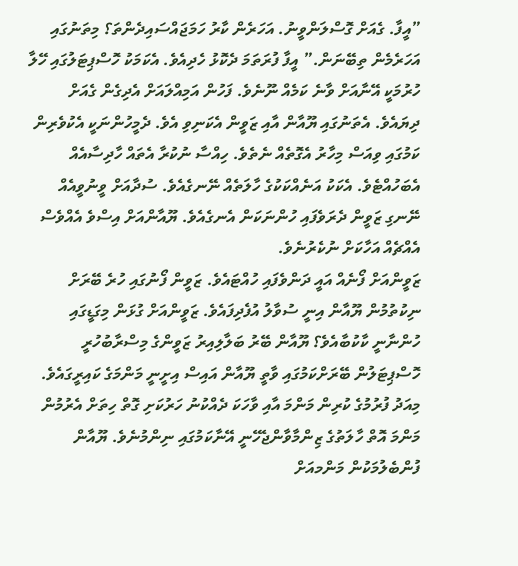”އީފާ. ގެއަށް ގޮސްލަންވީނު. އަހަރެން ކާރު ހަމަޖައްސައިދެންތަ؟ މިތަނުގައި އަހަރެމެން ތިބޭނަން.” އީފާ ފުރަތަމަ ދެކޮޅު ހެދިއެވެ. އެކަމަކު ހޮސްޕިޓަލުގައި ހޭލާ ހުރުމަކީ އޭނާއަށް ވާނެ ކަމެއް ނޫނެވެ. ފަހުން އަމިއްލައަށް އެދިގެން ގެއަށް ދިޔައެވެ. އެތަނުގައި ޔޫއާން އާއި ޒަވީން އެކަނިވި އެވެ. ދެމީހުންނަކީ އެކުވެރިން ކަމުގައި ވިއަސް މިހާރު އެގޮތެއް ނެތެވެ. ހިއްސާ ނުކުރާ އެތައް ހާދިސާއެއް އެބަހުއްޓެވެ. އެކަކު އަނެއްކަކުގެ ހާލަތެއް ނޭނގެއެވެ. ސުދާއަށް ވީނުވީއެއް ނޭނގި ޒަވީން ދެރަވެފައި ހުންނަކަން އެނގެއެވެ. ޔޫއާންއަށް އިސްވެ އެއްވެސް އެއްޗެއް އަހާކަށް ނުކެރުނެވެ.
ޒަވީންއަށް ފޯނެއް އައީ ދަންވެފައި ހުއްޓައެވެ. ޒަވީން ފޯނުގައި ހުރެ ބޭރަށް ނިކުތުމުން ޔޫއާން އިނީ ސުވާލު އުފެދިފައެވެ. ޒަވީންއަށް ގުޅަން މިގަޑީގައި ހުންނާނީ ކާކުބާއެވެ؟ ޔޫއާން ބޭރު ބަލާލިއިރު ޒަވީންގެ މިސްރާބުހުރީ ހޮސްޕިޓަލުން ބޭރަށްކަމުގައި ވާތީ ޔޫއާން އައިސް އިށީނީ މަންމަގެ ކައިރީގައެވެ.
މިއަދު ފުރުމުގެ ކުރިން މަންމަ އާއި ވާހަކަ ދެއްކުނު ހަރުކަށި ގޮތް ހިތަށް އެރުމުން މަންމަ އޮތް ހާލަތުގެ ޒިންމާވާންޖެހޭނީ އޭނާކަމުގައި ނިންމުނެވެ. ޔޫއާން ފުންބެލުމަކުން މަންމއަށް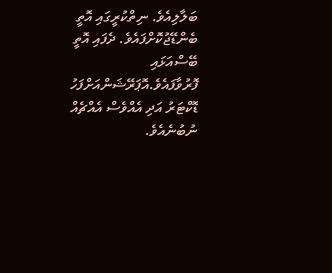ބަލާލިއެވެ. ނިތްކުރީގައި އޮތީ ބެންޑޭޖުކޮށްފައެވެ. ދެފައި އޮތީ ބޭސްއަޅައި ފޮރުވާފައެވެ.އޮޕަރޭޝަންއަށްފަހު ޑޮކްޓަރު އަދި އެއްވެސް އެއްޗެއް ނުބުނެއެވެ.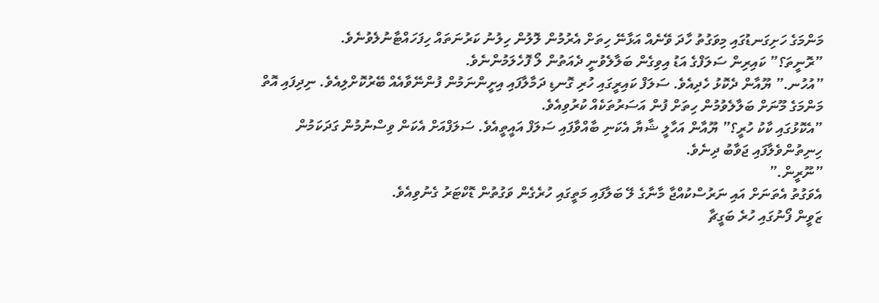މަންމަގެ ހަށިގަނޑުގައި މިވަގުތު ހާދަ ވޭނެއް އަޅާނޭ ހިތަށް އެރުމުން ލޮލުން ހިލުނު ކަރުނަތައް ހިފަހައްޓާނުލެވުނެވެ.
”ރޮނީތަ؟” ކައިރިން ސަލަފްގެ އަޑު އިވިގެން ބަލާލެވުނީ ދެއަތުން ލޯ ފޮހެލަމުންނެވެ.
”އުހުނ.” ޔޫއާން ދެކޮޅު ހެދިއެވެ. ސަލަފް ކައިރީގައި ހުރި ގޮނޑި ދަމާލާފައި އިށީންނަމުން ފުންނޭވާއެއް ބޭރުކޮށްލިއެވެ. ނިދިފައި އޮތް މަންމަގެ މޫނަށް ބަލާލެވުމުން ހިތަށް ފުން އަސަރުތަކެއް ކުރުވިއެވެ.
”އެކޮޅުގައި ކާކު ހުރީ؟” ޔޫއާން އަހާލީ ޝާޔާ އެކަނި ބާއްވާފައި ސަލަފް އައީތީއެވެ. ސަލަފްއަށް އެކަން ވިސްނުމުން ގަދަކަމުން ހިނިތުންވެލާފައި ޖަވާބު ދިނެވެ.
”ނޫރީން.”
އެވަގުތު އެތަނަށް އައި ނަރުސްކުއްޖާ މާނާގެ ލޭ ބަލާފައި މަތީގައި ހުރެގެން ވަގުތުން ޑޮކްޓަރު ގެނުވިއެވެ.
ޒަވީން ފޯނުގައި ހުރެ ބަގީޗާ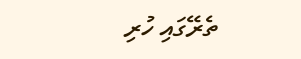ތެރޭގައި ހުރި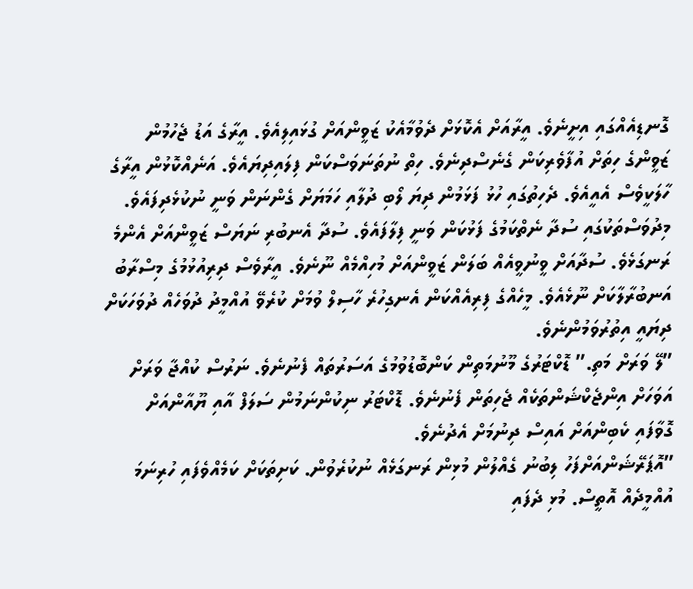ގޮނޑިއެއްގައި އިށީނެވެ. އީރާއަށް އެކޮޅަށް ދެވުމާއެކު ޒަވީންއަށް ގުޅައިލިއެވެ. އީރާގެ އަޑު ޖެހުމުން ޒަވީންގެ ހިތަށް އުފާވެރިކަން ގެނެސްދިނެވެ. ހިތް ނުތަނަވަސްކަން ފިލައިދިޔައެވެ. އަނެއްކޮޅުން އީރާގެ ހާލަކީވެސް އެއީއެވެ. ދެހިތުގައި ހުޅު ފަޅަމުން ދިޔަ ލޯބި ދުލާއި ހަމަޔަށް ގެންނަން ވަނީ ނުކުޅެދިފައެވެ. މިދުވަސްތަކުގައި ސުދާ ނެތްކަމުގެ ފަޅުކަން ވަނީ ފިލާފައެވެ. ސުދާ އެނބުރި ނަޔަސް ޒަވީންއަށް އެންމެ ރަނގަޅެވެ. ސުދާއަށް ވީނުވީއެއް ބަލަން ޒަވީންއަށް މުހިއްމެއް ނޫނެވެ. އީރާވެސް ދިރިއުޅުމުގެ މިސްރާބު އަނބުރާލާކަށް ނޫޅެއެވެ. މީހެއްގެ ފިރިއެއްކަން އެނގިހުރެ ހާސިލް ވުމަށް ކުރެވޭ އުއްމީދު ދުވަހެއް ދުވަހަކަށް ދިޔައީ އިތުރުވަމުންނެވެ.
”ލޭ ވަރަށް މަތި.” ޑޮކްޓަރުގެ މޫނުމަތިން ކަންބޮޑުވުމުގެ އަސަރުތައް ފެނުނެވެ. ނަރުސް ކުއްޖާ ވަރަށް އަވަހަށް އިންޖެކްޝަންތަކެއް ޖެހިތަން ފެނުނެވެ. ޑޮކްޓަރު ނިކުންނަމުން ސަލަފް އާއި ޔޫއާންއަށް ގޮވާފައި ކެބިންއަށް އައިސް ދިނުމަށް އެދުނެވެ.
”އޮޕަރޭޝަންއަށްފަހު ލިބުނު ގެއްލުން މުޅިން ރަނގަޅެއް ނުކުރެވުން. ކަށިތަކަށް ކަމެއްވެފައި ހުރިނަމަ އުއްމީދެއް އޮތީސް. މުޅި ދެފައި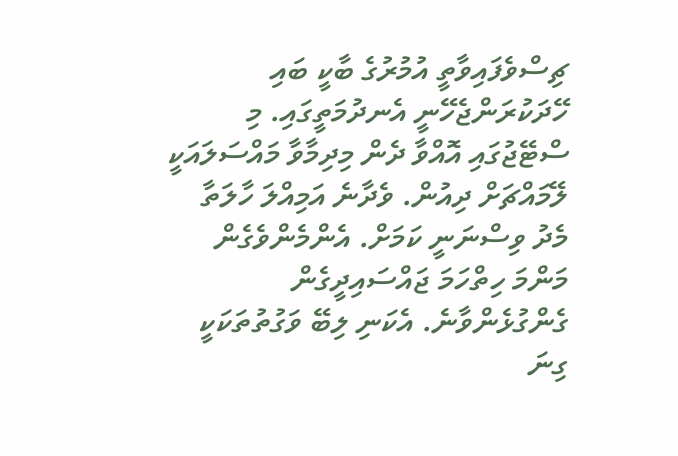ޗިސްވެފައިވާތީ އުމުރުގެ ބާކީ ބައި ހޭދަކުރަންޖެހޭނީ އެނދުމަތީގައި. މި ސްޓޭޖުގައި އޮއްވާ ދެން މިދިމާވާ މައްސަލައަކީ ލޭމައްޗަށް ދިއުން. ވެދާނެ އަމިއްލަ ހާލަތާ މެދު ވިސްނަނީ ކަމަށް. އެންމެންވެގެން މަންމަ ހިތްހަމަ ޖައްސައިދީގެން ގެންގުޅެންވާނެ. އެކަނި ލިބޭ ވަގުތުތަކަކީ ގިނަ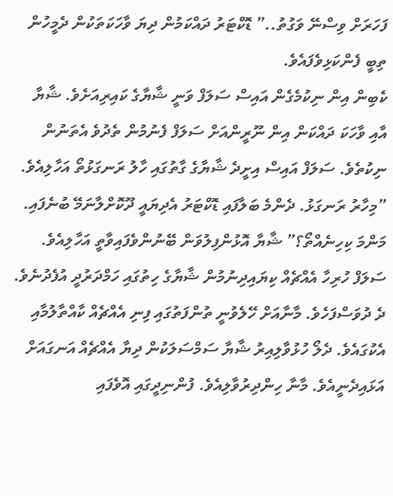ފަހަރަށް ވިސްނޭ ވަގުތު..” ޑޮކްޓަރު ދައްކަމުން ދިޔަ ވާހަކަތަކުން ދެމީހުން ތިބީ ފެންކަޅިވެފައެވެ.
ކެބިން އިން ނިކުމެގެން އައިސް ސަލަފް ވަނީ ޝާޔާގެ ކައިރިއަށެވެ. ޝާޔާ އާއި ވާހަކަ ދައްކަން އިން ނޫރީންއަށް ސަލަފް ފެނުމުން ތެދުވެ އެތަނުން ނިކުތެވެ. ސަލަފް އައިސް އިށީދެ ޝާޔާގެ ގާތުގައި ހާލު ރަނގަޅުތޯ އަހާލިއެވެ.
”މިހާރު ރަނގަޅު. ދެންމެ ބަލާފައި ޑޮކްޓަރު އެދިޔައީ ދޫކޮށްލާނަމޭ ބުނެފައި. މަންމަ ކިހިނެއްތޯ؟” ޝާޔާ އޮޅުންފިލުވަން ބޭނުންވެފައިވާތީ އަހާލިއެވެ. ސަލަފް ހުރިހާ އެއްޗެއް ކިޔައިދިނުމުން ޝާޔާގެ ހިތުގައި ހަމްދަރުދީ އުފެދުނެވެ.
ދެ ދުވަސްފަހެވެ. މާނާއަށް ހޭލެވުނީ ތުންފަތުގައި ފިނި އެއްޗެއް ކާއްތާލުމާއި އެކުގައެވެ. ދެލޯ ހުޅުވާލިއިރު ޝާޔާ ސަމްސަލަކުން ދިޔާ އެއްޗެއް އަނގައަށް އަޅައިދެނީއެވެ. މާނާ ހިންދިރުވާލިއެވެ. ފުންނިދީގައި އޮވެފައި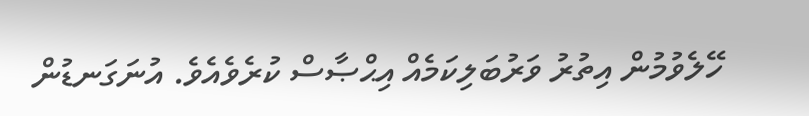ހޭލެވުމުން އިތުރު ވަރުބަލިކަމެއް އިޙްޞާސް ކުރެވެއެވެ. އުނަގަނޑުން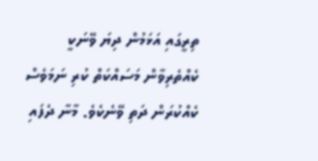ތިރީގައި އަޅަމުން ދިޔަ ވޭނަކީ ކެއްތެރިވާން މަސައްކަތް ކުރި ނަމަވެސް ކެއްކުރަން ދަތި ވޭނެކެވެ. މާނާ ދެފައި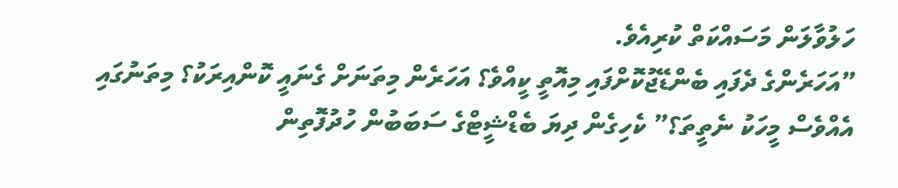ހަލުވާލަން މަސައްކަތް ކުރިއެވެ.
”އަހަރެންގެ ދެފައި ބެންޑޭޖުކޮށްފައި މިއޮތީ ކީއްވެ؟ އަހަރެން މިތަނަށް ގެނައީ ކޮންއިރަކު؟ މިތަނުގައި އެއްވެސް މީހަކު ނެތީތަ؟” ކެހިގެން ދިޔަ ބެޑްޝީޓްގެ ސަބަބުން ހުދުފޮތިން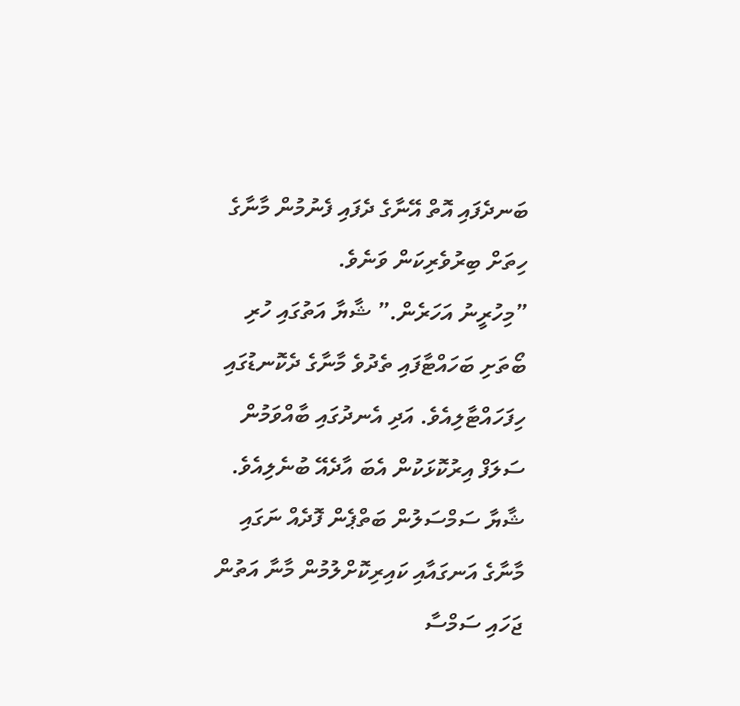ބަނދެފައި އޮތް އޭނާގެ ދެފައި ފެނުމުން މާނާގެ ހިތަށް ބިރުވެރިކަން ވަނެވެ.
”މިހުރީނު އަހަރެން.” ޝާޔާ އަތުގައި ހުރި ބޯތަށި ބަހައްޓާފައި ތެދުވެ މާނާގެ ދެކޮނޑުގައި ހިފަހައްޓާލިއެވެ. އަދި އެނދުގައި ބާއްވަމުން ސަލަފް އިރުކޮޅަކުން އެބަ އާދެއޭ ބުނެލިއެވެ. ޝާޔާ ސަމްސަލުން ބަތްޕެން ފޮދެއް ނަގައި މާނާގެ އަނގައާއި ކައިރިކޮށްލުމުން މާނާ އަތުން ޖަހައި ސަމްސާ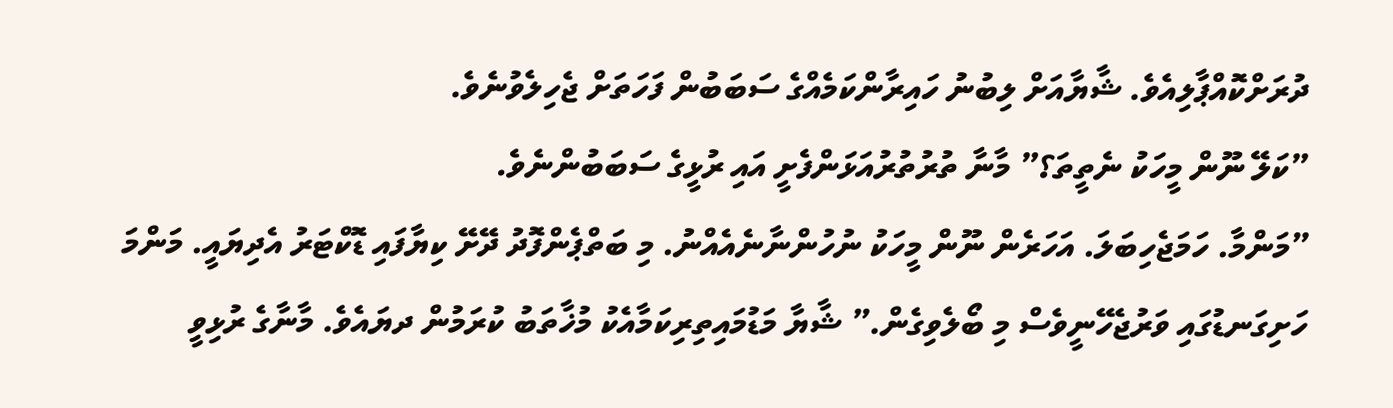ދުރަށްކޮއްޕާލިއެވެ. ޝާޔާއަށް ލިބުނު ހައިރާންކަމެއްގެ ސަބަބުން ފަހަތަށް ޖެހިލެވުނެވެ.
”ކަލޭ ނޫން މީހަކު ނެތީތަ؟” މާނާ ތުރުތުރުއަޅަންފެށީ އައި ރުޅީގެ ސަބަބުންނެވެ.
”މަންމާ. ހަމަޖެހިބަލަ. އަހަރެން ނޫން މީހަކު ނުހުންނާނެއެއްނު. މި ބަތްޕެންފޮދު ދޭށޭ ކިޔާފައި ޑޮކްޓަރު އެދިޔައީ. މަންމަ ހަށިގަނޑުގައި ވަރުޖެހޭނީވެސް މި ބޯލެވިގެން.” ޝާޔާ މަޑުމައިތިރިކަމާއެކު މުޚާތަބު ކުރަމުން ދޔައެވެ. މާނާގެ ރުޅިވީ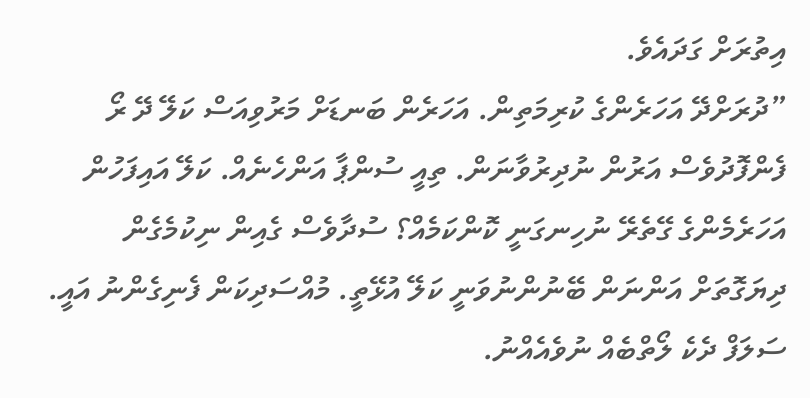އިތުރަށް ގަދައެވެ.
”ދުރަށްދޭ އަހަރެންގެ ކުރިމަތިން. އަހަރެން ބަނޑަށް މަރުވިއަސް ކަލޭ ދޭ ރޯ ފެންފޮދުވެސް އަރުން ނުދިރުވާނަން. ތިއީ ސުންޕާ އަންހެނެއް. ކަލޭ އައިފަހުން އަހަރެމެންގެ ގޭތެރޭ ނުހިނގަނީ ކޮންކަމެއް؟ ސުދާވެސް ގެއިން ނިކުމެގެން ދިޔަގޮތަށް އަންނަން ބޭނުންނުވަނީ ކަލޭ އުޅޭތީ. މުއްސަދިކަން ފެނިގެންނު އައީ. ސަލަފް ދެކެ ލޯތްބެއް ނުވެއެއްނު.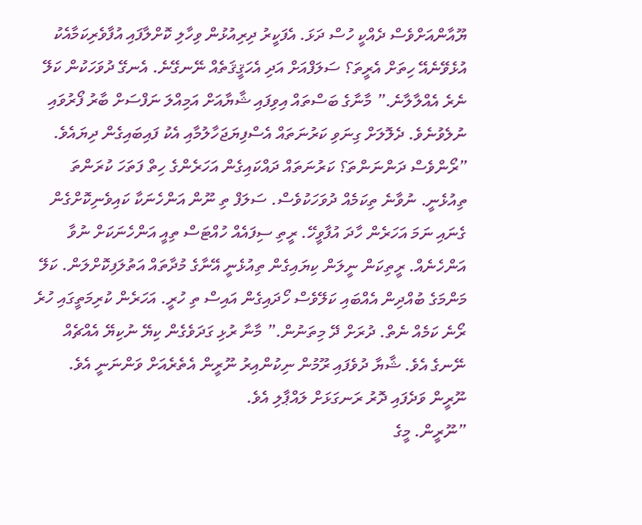ޔޫއާންއަށްވެސް ދެއްކީ ހުސް ދަޅަ. އެފަކީރު ދިރިއުޅުން ވިހާލި ކޮށްލާފައި އުފާވެރިކަމާއެކު އުޅެވޭނެއޭ ހިތަށް އެރީތަ؟ ސަލަފްއަށް އަދި އެހަޤީޤަތެއް ނޭނގޭނެ. އެނގޭ ދުވަހަކުން ކަލޭ ނެރެ އެއްލާލާނެ.” މާނާގެ ބަސްތައް އިވިފައި ޝާޔާއަށް އަމިއްލަ ނަފްސަށް ބާރު ފޯރުވައި ނުލެވުނެވެ. ދެލޮލަށް ގިނަވި ކަރުނަތައް އެސްފިޔަޖަހާލުމާއި އެކު ފައިބައިގެން ދިޔައެވެ.
”ރޯންވެސް ދަންނަންތަ؟ ކަރުނަތައް ދައްކައިގެން އަހަރެންގެ ހިތް ފަތަހަ ކުރަންތަ ތިއުޅެނީ. ނުވާނެ ތިކަމެއް ދުވަހަކުވެސް. ސަލަފް ތި ނޫން އަންހެނަކާ ކައިވެނިކޮށްގެން ގެނައި ނަމަ އަހަރެން ހާދަ އުފާވީހޭ. ރީތި ސިފައެއް ހުއްޓަސް ތިއީ އަންހެނަކަށް ނުވާ އަންހެނެއް. ރީތިކަން ނީލަން ކިޔައިގެން ތިއުޅެނީ އޭނާގެ މުދާތައް އަތުލަފިކޮށްލަން. ކަލޭ މަންމަގެ ބުއްދިން އެއްބައި ކަލޭވެސް ހޯދައިގެން އައިސް ތި ހުރީ. އަހަރެން ކުރިމަތީގައި ހުރެ ރޯނެ ކަމެއް ނެތް. ދުރަށް ދޭ މިތަނުން.” މާނާ ރުޅި ގަދަވެގެން ކިޔޭ ނުކިޔޭ އެއްޗެއް ނޭނގެ އެވެ. ޝާޔާ ދުވެފައި ރޫމުން ނިކުންއިރު ނޫރީން އެތެރެއަށް ވަންނަނީ އެވެ. ނޫރީން ވަދެފައި ދޮރު ރަނގަޅަށް ލައްޕާލި އެވެ.
”ނޫރީން. މީގެ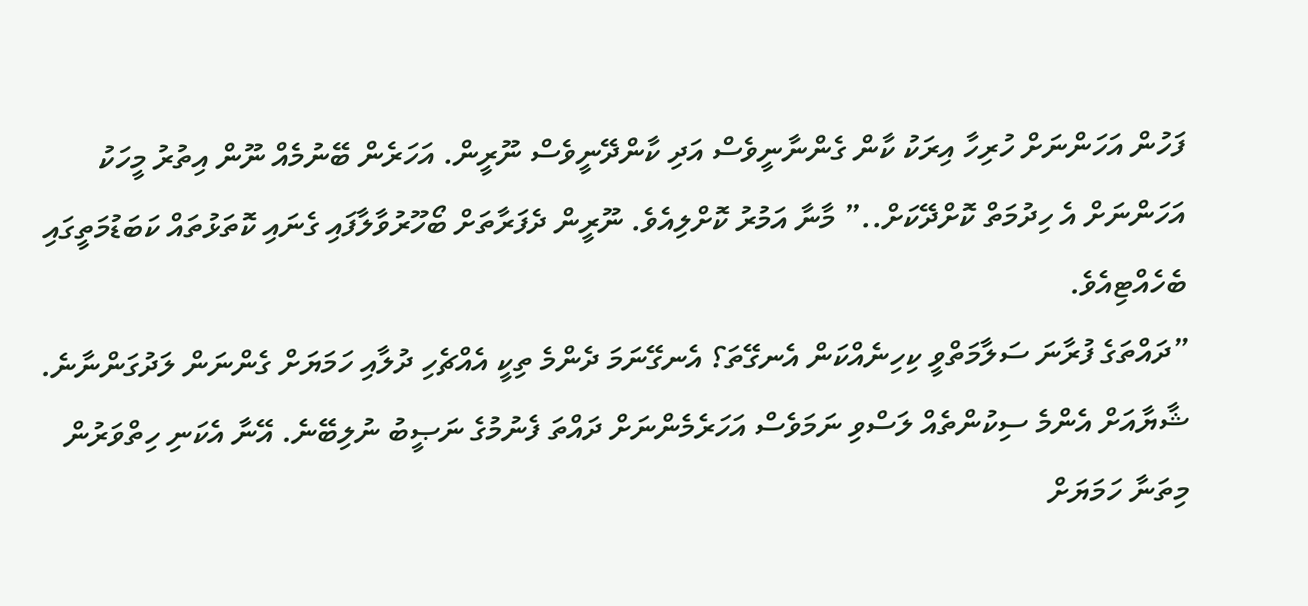ފަހުން އަހަންނަށް ހުރިހާ އިރަކު ކާން ގެންނާނީވެސް އަދި ކާންދޭނީވެސް ނޫރީން. އަހަރެން ބޭނުމެއް ނޫން އިތުރު މީހަކު އަހަންނަށް އެ ހިދުމަތް ކޮށްދޭކަށް..” މާނާ އަމުރު ކޮށްލިއެވެ. ނޫރީން ދެފަރާތަށް ބޯހޫރުވާލާފައި ގެނައި ކޮތަޅުތައް ކަބަޑުމަތީގައި ބެހެއްޓިއެވެ.
”ދައްތަގެ ފުރާނަ ސަލާމަތްވީ ކިހިނެއްކަން އެނގޭތަ؟ އެނގޭނަމަ ދެންމެ ތިކީ އެއްޗެހި ދުލާއި ހަމަޔަށް ގެންނަން ލަދުގަންނާނެ. ޝާޔާއަށް އެންމެ ސިކުންތެއް ލަސްވި ނަމަވެސް އަހަރެމެންނަށް ދައްތަ ފެނުމުގެ ނަޞީބު ނުލިބޭނެ. އޭނާ އެކަނި ހިތްވަރުން މިތަނާ ހަމަޔަށް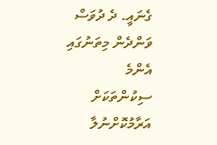ގެނައީ. ދެ ދުވަސް ވަންދެން މިތަނުގައި އެންމެ ސިކުންތަކަށް އަރާމުކޮށްނުލާ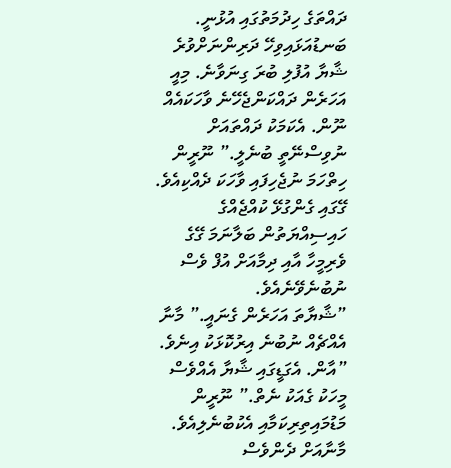ދައްތަގެ ހިދުމަތުގައި އުޅުނީ. ބަނޑުއަޅައިވިހޭ ދަރިންނަށްވުރެ ޝާޔާ އުފުލި ބުރަ ގިނަވާނެ. މިއީ އަހަރެން ދައްކަންޖެހޭނެ ވާހަކައެއް ނޫން. އެކަމަކު ދައްތައަށް ނުވިސްނޭތީ ބުނެލީ.” ނޫރީން ހިތްހަމަ ނުޖެހިފައި ވާހަކަ ދެއްކިއެވެ. ގޭގައި ގެންގުޅޭ ކުއްޖެއްގެ ހައިސިއްޔަތުން ބަލާނަމަ ގޭގެ ވެރިމީހާ އާއި ދިމާއަށް އުފް ވެސް ނުބުނެވޭނެއެވެ.
”ޝާޔާތަ އަހަރެން ގެނައީ.” މާނާ އެއްޗެއް ނުބުނެ އިރުކޮޅަކު އިނެވެ.
”އާން. އެގަޑީގައި ޝާޔާ އެއްވެސް މީހަކު ގެއަކު ނެތް.” ނޫރީން މަޑުމައިތިރިކަމާއި އެކުބުނެލިއެވެ. މާނާއަށް ދެންވެސް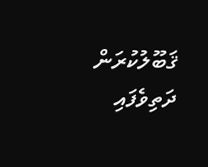ޤަބޫލުކުރަން ދަތިވެފައި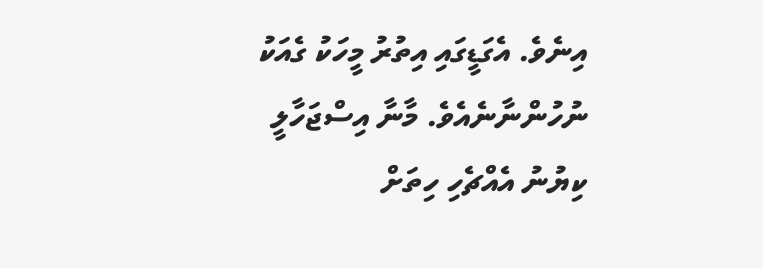އިނެވެ. އެގަޑީގައި އިތުރު މީހަކު ގެއަކު ނުހުންނާނެއެވެ. މާނާ އިސްޖަހާލީ ކިޔުނު އެއްޗެހި ހިތަށް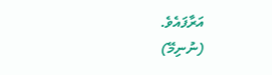އަރާފައެވެ.
(ނުނިމޭ)